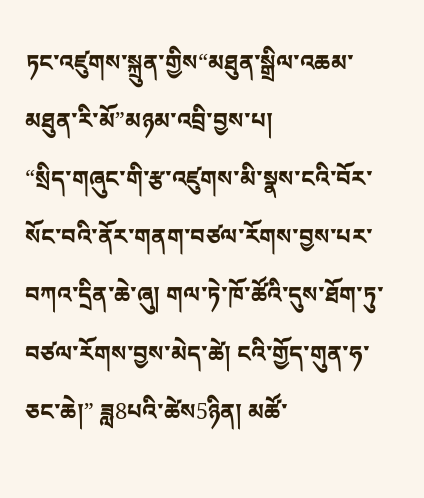ཏང་འཛུགས་སྐྲུན་གྱིས“མཐུན་སྒྲིལ་འཆམ་མཐུན་རི་མོ”མཉམ་འབྲི་བྱས་པ།
“སྲིད་གཞུང་གི་རྩ་འཛུགས་མི་སྣས་ངའི་བོར་སོང་བའི་ནོར་གནག་བཙལ་རོགས་བྱས་པར་བཀའ་དྲིན་ཆེ་ཞུ། གལ་ཏེ་ཁོ་ཚོའི་དུས་ཐོག་ཏུ་བཙལ་རོགས་བྱས་མེད་ཚེ། ངའི་གྱོད་གུན་ཧ་ཅང་ཆེ།” ཟླ8པའི་ཚེས5ཉིན། མཚོ་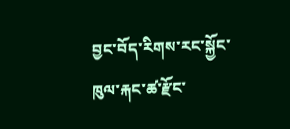བྱང་བོད་རིགས་རང་སྐྱོང་ཁུལ་རྐང་ཚ་རྫོང་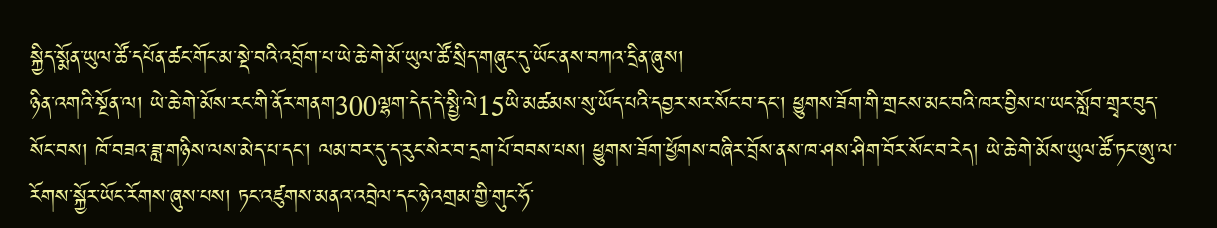སྐྱིད་སྨོན་ཡུལ་ཚོ་དཔོན་ཚང་གོང་མ་སྡེ་བའི་འབྲོག་པ་ཡེ་ཆེ་གེ་མོ་ཡུལ་ཚོ་སྲིད་གཞུང་དུ་ཡོང་ནས་བཀའ་དྲིན་ཞུས།
ཉིན་འགའི་སྔོན་ལ། ཡེ་ཆེ་གེ་མོས་རང་གི་ནོར་གནག300ལྷག་དེད་དེ་སྤྱི་ལེ15ཡི་མཚམས་སུ་ཡོད་པའི་དབྱར་སར་སོང་བ་དང་། ཕྱུགས་ཟོག་གི་གྲངས་མང་བའི་ཁར་བྱིས་པ་ཡང་སློབ་གྲྭར་བུད་སོང་བས། ཁོ་བཟའ་ཟླ་གཉིས་ལས་མེད་པ་དང་། ལམ་བར་དུ་ད་རུང་སེར་བ་དྲག་པོ་བབས་པས། ཕྱུགས་ཟོག་ཕྱོགས་བཞིར་བྲོས་ནས་ཁ་ཤས་ཤིག་བོར་སོང་བ་རེད། ཡེ་ཆེ་གེ་མོས་ཡུལ་ཚོ་ཏང་ཨུ་ལ་རོགས་སྐྱོར་ཡོང་རོགས་ཞུས་པས། ཏང་འཛུགས་མནའ་འབྲེལ་དང་ཉེ་འགྲམ་གྱི་གུང་ཧོ་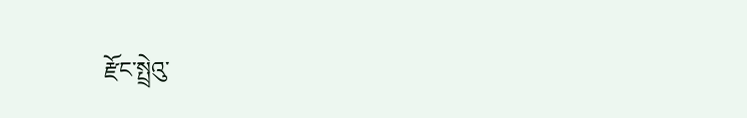རྫོང་སྤྲེའུ་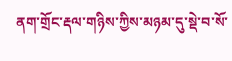ནག་གྲོང་རྡལ་གཉིས་ཀྱིས་མཉམ་དུ་སྡེ་བ་སོ་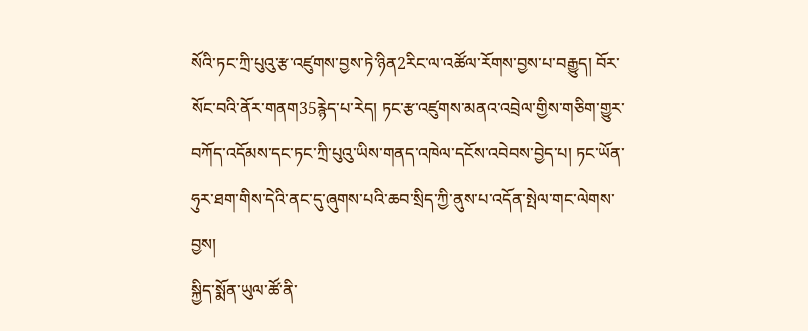སོའི་ཏང་ཀྲི་པུའུ་རྩ་འཛུགས་བྱས་ཏེ་ཉིན2རིང་ལ་འཚོལ་རོགས་བྱས་པ་བརྒྱུད། བོར་སོང་བའི་ནོར་གནག35རྙེད་པ་རེད། ཏང་རྩ་འཛུགས་མནའ་འབྲེལ་གྱིས་གཅིག་གྱུར་བཀོད་འདོམས་དང་ཏང་ཀྲི་པུའུ་ཡིས་གནད་འཁེལ་དངོས་འབེབས་བྱེད་པ། ཏང་ཡོན་ཧུར་ཐག་གིས་དེའི་ནང་དུ་ཞུགས་པའི་ཆབ་སྲིད་ཀྱི་ནུས་པ་འདོན་སྤེལ་གང་ལེགས་བྱས།
སྐྱིད་སྨོན་ཡུལ་ཚོ་ནི་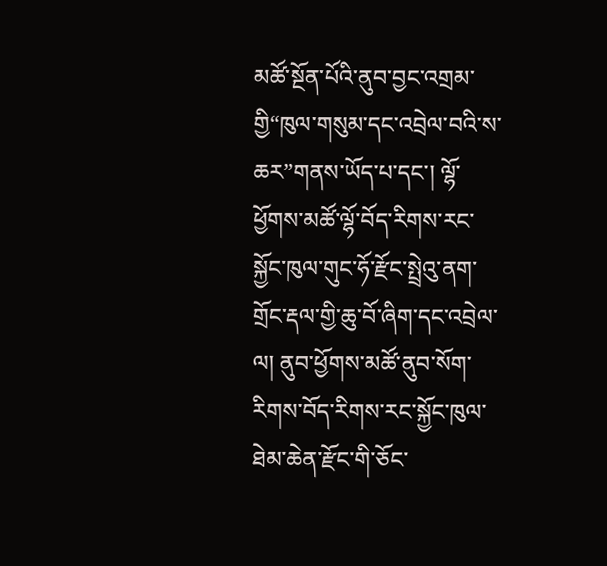མཚོ་སྔོན་པོའི་ནུབ་བྱང་འགྲམ་གྱི“ཁུལ་གསུམ་དང་འབྲེལ་བའི་ས་ཆར”གནས་ཡོད་པ་དང་། ལྷོ་ཕྱོགས་མཚོ་ལྷོ་བོད་རིགས་རང་སྐྱོང་ཁུལ་གུང་ཧོ་རྫོང་སྤྲེའུ་ནག་གྲོང་རྡལ་གྱི་ཆུ་བོ་ཞིག་དང་འབྲེལ་ལ། ནུབ་ཕྱོགས་མཚོ་ནུབ་སོག་རིགས་བོད་རིགས་རང་སྐྱོང་ཁུལ་ཐེམ་ཆེན་རྫོང་གི་ཅོང་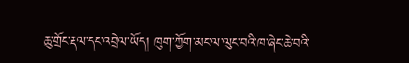ཆུ་གྲོང་རྡལ་དང་འབྲེལ་ཡོད། ཁུག་ཀྱོག་མང་ལ་ལུང་བའི་ཁ་ཞེང་ཆེ་བའི་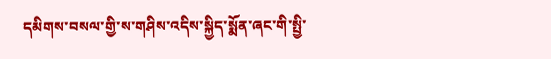དམིགས་བསལ་གྱི་ས་གཤིས་འདིས་སྐྱིད་སྨོན་ཞང་གི་སྤྱི་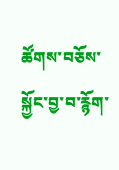ཚོགས་བཅོས་སྐྱོང་བྱ་བ་རྙོག་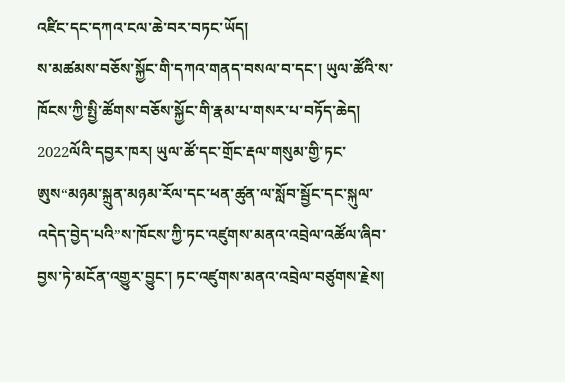འཛིང་དང་དཀའ་ངལ་ཆེ་བར་བཏང་ཡོད།
ས་མཚམས་བཅོས་སྐྱོང་གི་དཀའ་གནད་བསལ་བ་དང་། ཡུལ་ཚོའི་ས་ཁོངས་ཀྱི་སྤྱི་ཚོགས་བཅོས་སྐྱོང་གི་རྣམ་པ་གསར་པ་བཏོད་ཆེད། 2022ལོའི་དབྱར་ཁར། ཡུལ་ཚོ་དང་གྲོང་རྡལ་གསུམ་གྱི་ཏང་ཨུས“མཉམ་སྐྲུན་མཉམ་རོལ་དང་ཕན་ཚུན་ལ་སློབ་སྦྱོང་དང་སྐུལ་འདེད་བྱེད་པའི”ས་ཁོངས་ཀྱི་ཏང་འཛུགས་མནའ་འབྲེལ་འཚོལ་ཞིབ་བྱས་ཏེ་མངོན་འགྱུར་བྱུང་། ཏང་འཛུགས་མནའ་འབྲེལ་བཙུགས་རྗེས།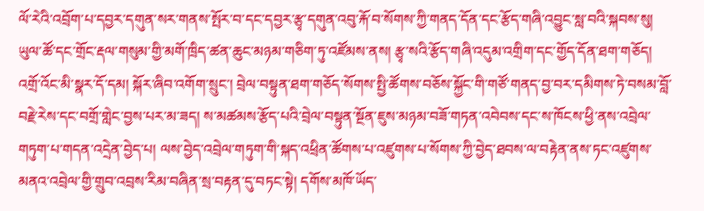ལོ་རེའི་འབྲོག་པ་དབྱར་དགུན་སར་གནས་སྤོར་བ་དང་དབྱར་རྩྭ་དགུན་འབུ་རྐོ་བ་སོགས་ཀྱི་གནད་དོན་དང་རྩོད་གཞི་འབྱུང་སླ་བའི་སྐབས་སུ། ཡུལ་ཚོ་དང་གྲོང་རྡལ་གསུམ་གྱི་མགོ་ཁྲིད་ཚན་ཆུང་མཉམ་གཅིག་ཏུ་འཛོམས་ནས། རྩྭ་སའི་རྩོད་གཞི་འདུམ་འགྲིག་དང་གྱོད་དོན་ཐག་གཅོད། འགྲོ་འོང་མི་སྣར་དོ་དམ། སྐོར་ཞིབ་འགོག་སྲུང་། བྲེལ་བསྟུན་ཐག་གཅོད་སོགས་སྤྱི་ཚོགས་བཅོས་སྐྱོང་གི་གཙོ་གནད་བྱ་བར་དམིགས་ཏེ་བསམ་བློ་བརྗེ་རེས་དང་བགྲོ་གླེང་བྱས་པར་མ་ཟད། ས་མཚམས་རྩོད་པའི་བྲེལ་བསྟུན་སྔོན་ཇུས་མཉམ་བཟོ་གཏན་འབེབས་དང་ས་ཁོངས་ཕྱི་ནས་འབྲེལ་གཏུག་པ་གདན་འདྲེན་བྱེད་པ། ལས་བྱེད་འབྲེལ་གཏུག་གི་སྐད་འཕྲིན་ཚོགས་པ་འཛུགས་པ་སོགས་ཀྱི་བྱེད་ཐབས་ལ་བརྟེན་ནས་ཏང་འཛུགས་མནའ་འབྲེལ་གྱི་གྲུབ་འབྲས་རིམ་བཞིན་སྲ་བརྟན་དུ་བཏང་སྟེ། དགོས་མཁོ་ཡོད་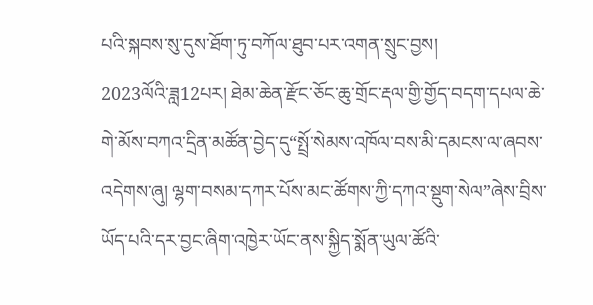པའི་སྐབས་སུ་དུས་ཐོག་ཏུ་བཀོལ་ཐུབ་པར་འགན་སྲུང་བྱས།
2023ལོའི་ཟླ12པར། ཐེམ་ཆེན་རྫོང་ཅོང་ཆུ་གྲོང་རྡལ་གྱི་གྱོད་བདག་དཔལ་ཆེ་གེ་མོས་བཀའ་དྲིན་མཚོན་བྱེད་དུ“སྤྲོ་སེམས་འཁོལ་བས་མི་དམངས་ལ་ཞབས་འདེགས་ཞུ། ལྷག་བསམ་དཀར་པོས་མང་ཚོགས་ཀྱི་དཀའ་སྡུག་སེལ”ཞེས་བྲིས་ཡོད་པའི་དར་བྱང་ཞིག་འཁྱེར་ཡོང་ནས་སྐྱིད་སྨོན་ཡུལ་ཚོའི་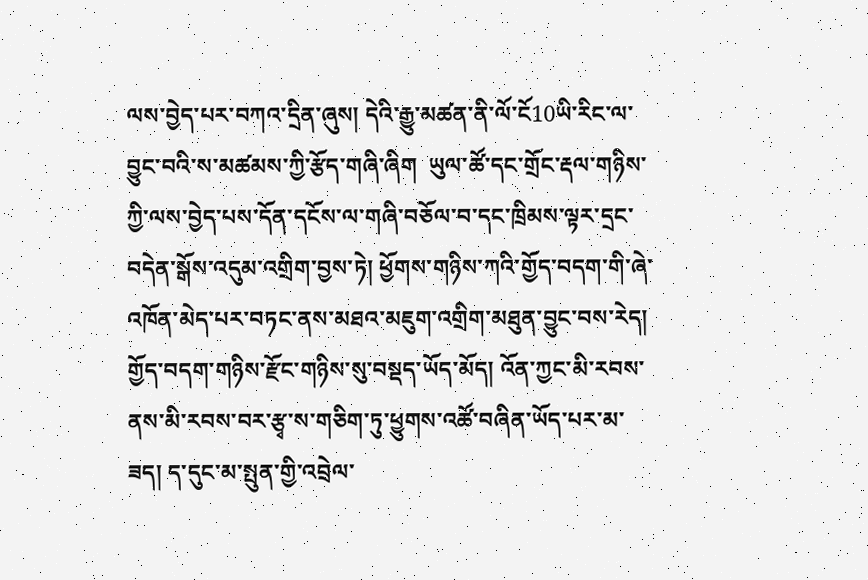ལས་བྱེད་པར་བཀའ་དྲིན་ཞུས། དེའི་རྒྱུ་མཚན་ནི་ལོ་ངོ10ཡི་རིང་ལ་བྱུང་བའི་ས་མཚམས་ཀྱི་རྩོད་གཞི་ཞིག  ཡུལ་ཚོ་དང་གྲོང་རྡལ་གཉིས་ཀྱི་ལས་བྱེད་པས་དོན་དངོས་ལ་གཞི་བཅོལ་བ་དང་ཁྲིམས་ལྟར་དྲང་བདེན་སྒོས་འདུམ་འགྲིག་བྱས་ཏེ། ཕྱོགས་གཉིས་ཀའི་གྱོད་བདག་གི་ཞེ་འཁོན་མེད་པར་བཏང་ནས་མཐའ་མཇུག་འགྲིག་མཐུན་བྱུང་བས་རེད།
གྱོད་བདག་གཉིས་རྫོང་གཉིས་སུ་བསྡད་ཡོད་མོད། འོན་ཀྱང་མི་རབས་ནས་མི་རབས་བར་རྩྭ་ས་གཅིག་ཏུ་ཕྱུགས་འཚོ་བཞིན་ཡོད་པར་མ་ཟད། ད་དུང་མ་སྤུན་གྱི་འབྲེལ་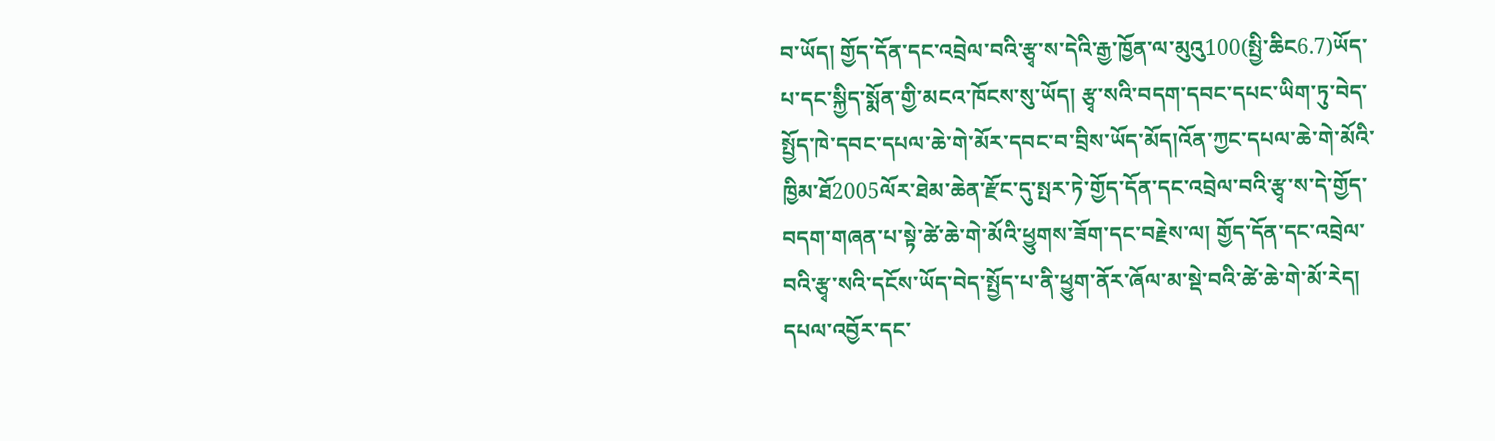བ་ཡོད། གྱོད་དོན་དང་འབྲེལ་བའི་རྩྭ་ས་དེའི་རྒྱ་ཁྱོན་ལ་མུའུ100(སྤྱི་ཆིང6.7)ཡོད་པ་དང་སྐྱིད་སྨོན་གྱི་མངའ་ཁོངས་སུ་ཡོད། རྩྭ་སའི་བདག་དབང་དཔང་ཡིག་ཏུ་བེད་སྤྱོད་ཁེ་དབང་དཔལ་ཆེ་གེ་མོར་དབང་བ་བྲིས་ཡོད་མོད།འོན་ཀྱང་དཔལ་ཆེ་གེ་མོའི་ཁྱིམ་ཐོ2005ལོར་ཐེམ་ཆེན་རྫོང་དུ་སྤར་ཏེ་གྱོད་དོན་དང་འབྲེལ་བའི་རྩྭ་ས་དེ་གྱོད་བདག་གཞན་པ་སྟེ་ཚེ་ཆེ་གེ་མོའི་ཕྱུགས་ཟོག་དང་བརྗེས་ལ། གྱོད་དོན་དང་འབྲེལ་བའི་རྩྭ་སའི་དངོས་ཡོད་བེད་སྤྱོད་པ་ནི་ཕྱུག་ནོར་ཞོལ་མ་སྡེ་བའི་ཚེ་ཆེ་གེ་མོ་རེད།
དཔལ་འབྱོར་དང་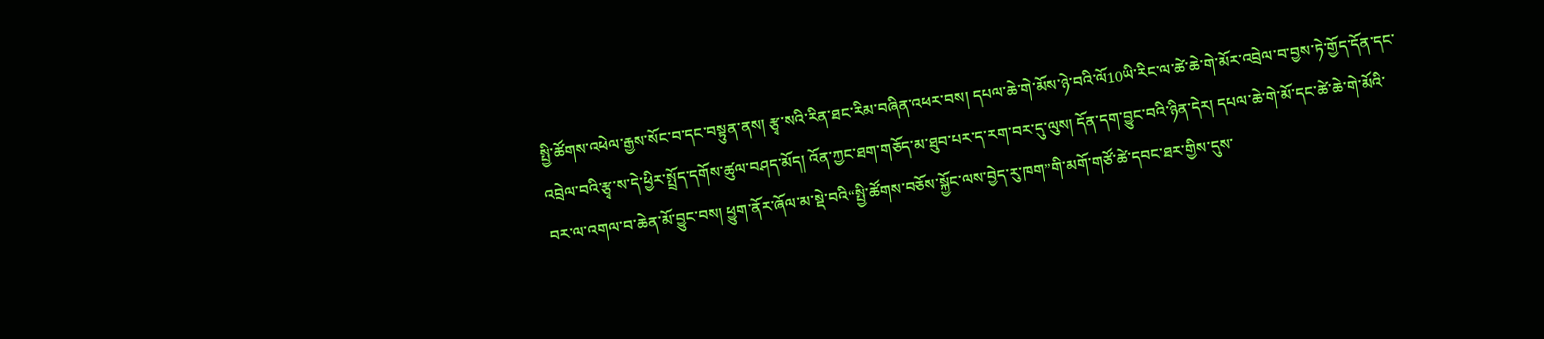སྤྱི་ཚོགས་འཕེལ་རྒྱས་སོང་བ་དང་བསྟུན་ནས། རྩྭ་སའི་རིན་ཐང་རིམ་བཞིན་འཕར་བས། དཔལ་ཆེ་གེ་མོས་ཉེ་བའི་ལོ10ཡི་རིང་ལ་ཚེ་ཆེ་གེ་མོར་འབྲེལ་བ་བྱས་ཏེ་གྱོད་དོན་དང་འབྲེལ་བའི་རྩྭ་ས་དེ་ཕྱིར་སྤྲོད་དགོས་ཚུལ་བཤད་མོད། འོན་ཀྱང་ཐག་གཅོད་མ་ཐུབ་པར་ད་རག་བར་དུ་ལུས། དོན་དག་བྱུང་བའི་ཉིན་དེར། དཔལ་ཆེ་གེ་མོ་དང་ཚེ་ཆེ་གེ་མོའི་བར་ལ་འགལ་བ་ཆེན་མོ་བྱུང་བས། ཕྱུག་ནོར་ཞོལ་མ་སྡེ་བའི“སྤྱི་ཚོགས་བཅོས་སྐྱོང་ལས་བྱེད་རུ་ཁག”གི་མགོ་གཙོ་ཚེ་དབང་ཐར་གྱིས་དུས་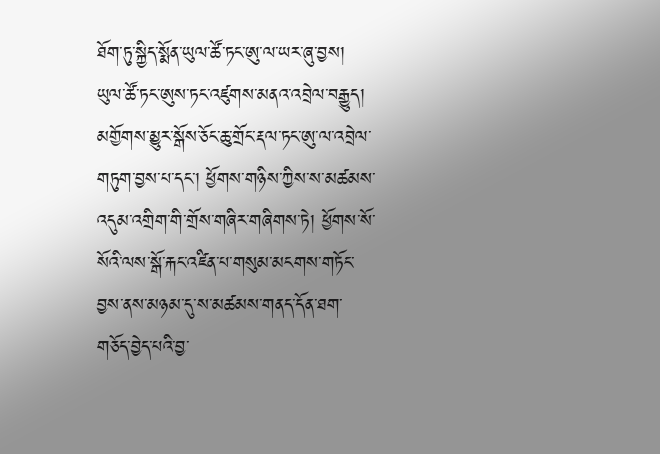ཐོག་ཏུ་སྐྱིད་སྨོན་ཡུལ་ཚོ་ཏང་ཨུ་ལ་ཡར་ཞུ་བྱས། ཡུལ་ཚོ་ཏང་ཨུས་ཏང་འཛུགས་མནའ་འབྲེལ་བརྒྱུད། མགྱོགས་མྱུར་སྒོས་ཅོང་ཆུ་གྲོང་རྡལ་ཏང་ཨུ་ལ་འབྲེལ་གཏུག་བྱས་པ་དང་། ཕྱོགས་གཉིས་ཀྱིས་ས་མཚམས་འདུམ་འགྲིག་གི་གྲོས་གཞིར་གཞིགས་ཏེ། ཕྱོགས་སོ་སོའི་ལས་སྒོ་རྐང་འཛིན་པ་གསུམ་མངགས་གཏོང་བྱས་ནས་མཉམ་དུ་ས་མཚམས་གནད་དོན་ཐག་གཅོད་བྱེད་པའི་བྱ་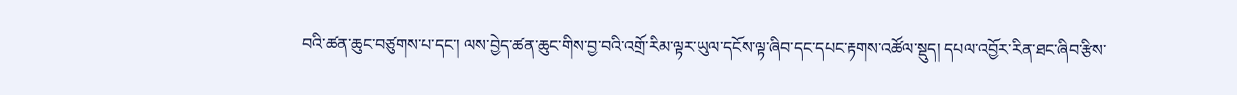བའི་ཚན་ཆུང་བཙུགས་པ་དང་། ལས་བྱེད་ཚན་ཆུང་གིས་བྱ་བའི་འགྲོ་རིམ་ལྟར་ཡུལ་དངོས་ལྟ་ཞིབ་དང་དཔང་རྟགས་འཚོལ་སྡུད། དཔལ་འབྱོར་རིན་ཐང་ཞིབ་རྩིས་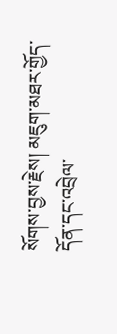སོགས་བྱས་རྗེས། མཇུག་མཐར་གྱོད་དོན་དང་འབྲེལ་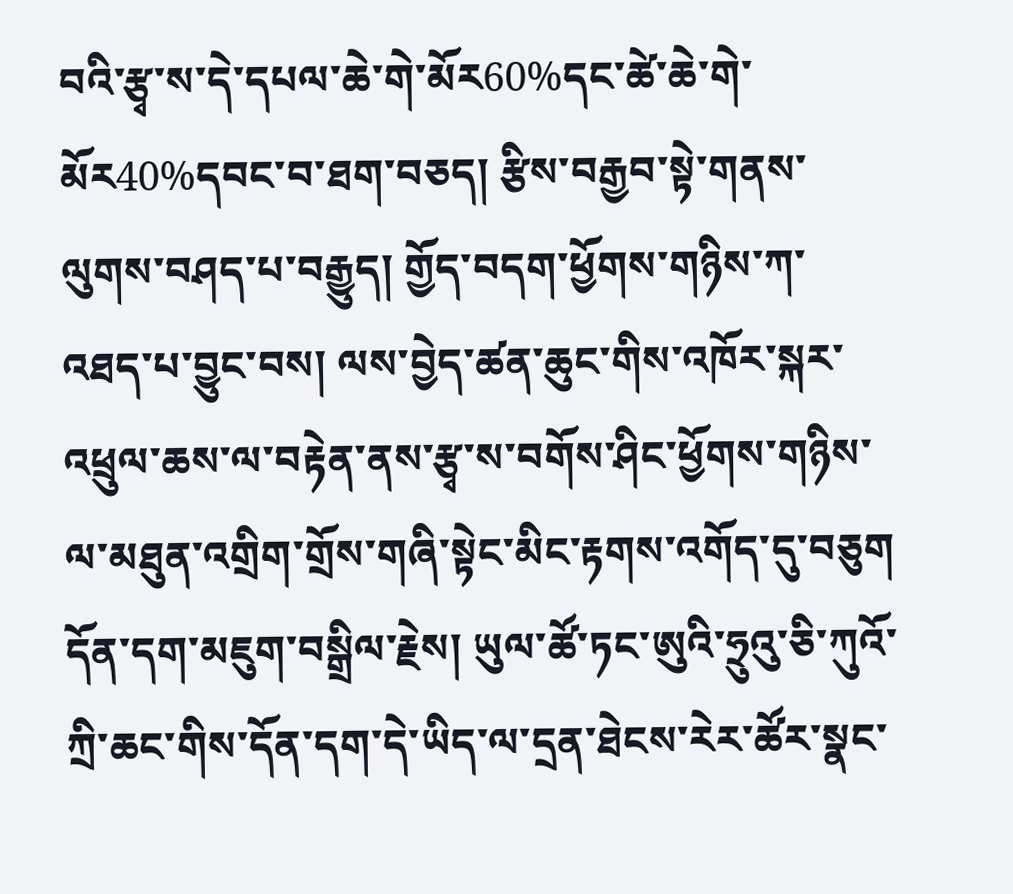བའི་རྩྭ་ས་དེ་དཔལ་ཆེ་གེ་མོར60%དང་ཚེ་ཆེ་གེ་མོར40%དབང་བ་ཐག་བཅད། རྩིས་བརྒྱབ་སྟེ་གནས་ལུགས་བཤད་པ་བརྒྱུད། གྱོད་བདག་ཕྱོགས་གཉིས་ཀ་འཐད་པ་བྱུང་བས། ལས་བྱེད་ཚན་ཆུང་གིས་འཁོར་སྐར་འཕྲུལ་ཆས་ལ་བརྟེན་ནས་རྩྭ་ས་བགོས་ཤིང་ཕྱོགས་གཉིས་ལ་མཐུན་འགྲིག་གྲོས་གཞི་སྟེང་མིང་རྟགས་འགོད་དུ་བཅུག
དོན་དག་མཇུག་བསྒྲིལ་རྗེས། ཡུལ་ཚོ་ཏང་ཨུའི་ཧྲུའུ་ཅི་ཀུའོ་ཀྲི་ཆང་གིས་དོན་དག་དེ་ཡིད་ལ་དྲན་ཐེངས་རེར་ཚོར་སྣང་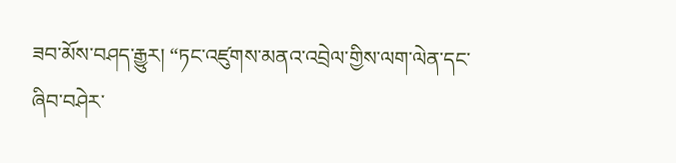ཟབ་མོས་བཤད་རྒྱུར། “ཏང་འཛུགས་མནའ་འབྲེལ་གྱིས་ལག་ལེན་དང་ཞིབ་བཤེར་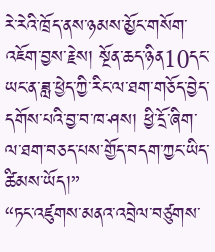རེ་རེའི་ཁྲོད་ནས་ཉམས་མྱོང་གསོག་འཇོག་བྱས་རྗེས། སྔོན་ཆད་ཉིན10དང་ཡང་ན་ཟླ་ཕྱེད་ཀྱི་རིང་ལ་ཐག་གཅོད་བྱེད་དགོས་པའི་བྱ་བ་ཁ་ཤས། ཕྱི་དྲོ་ཞིག་ལ་ཐག་བཅད་པས་གྱོད་བདག་ཀྱང་ཡིད་ཚིམས་ཡོད།”
“ཏང་འཛུགས་མནའ་འབྲེལ་བཙུགས་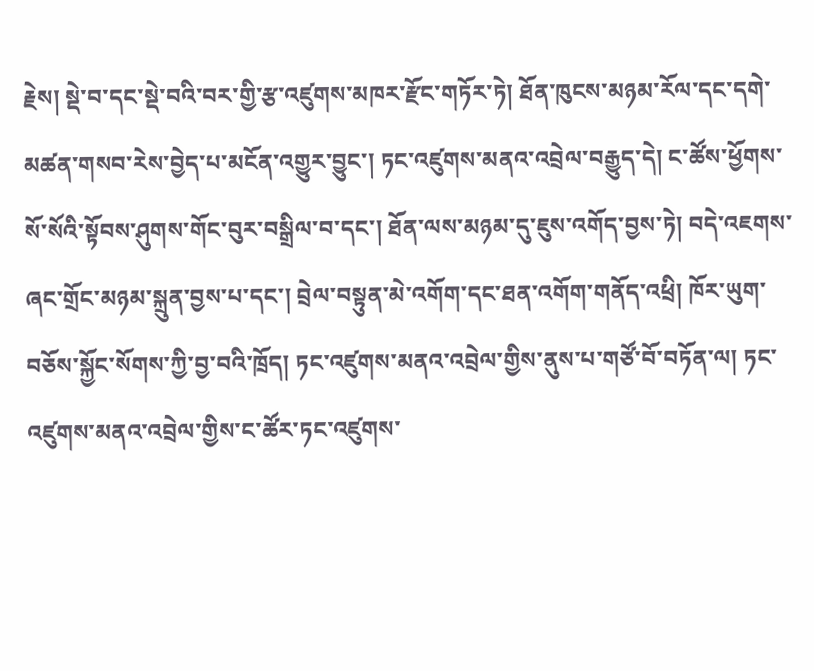རྗེས། སྡེ་བ་དང་སྡེ་བའི་བར་གྱི་རྩ་འཛུགས་མཁར་རྫོང་གཏོར་ཏེ། ཐོན་ཁུངས་མཉམ་རོལ་དང་དགེ་མཚན་གསབ་རེས་བྱེད་པ་མངོན་འགྱུར་བྱུང་། ཏང་འཛུགས་མནའ་འབྲེལ་བརྒྱུད་དེ། ང་ཚོས་ཕྱོགས་སོ་སོའི་སྟོབས་ཤུགས་གོང་བུར་བསྒྲིལ་བ་དང་། ཐོན་ལས་མཉམ་དུ་ཇུས་འགོད་བྱས་ཏེ། བདེ་འཇགས་ཞང་གྲོང་མཉམ་སྐྲུན་བྱས་པ་དང་། བྲེལ་བསྟུན་མེ་འགོག་དང་ཐན་འགོག་གནོད་འཕྲི། ཁོར་ཡུག་བཅོས་སྐྱོང་སོགས་ཀྱི་བྱ་བའི་ཁྲོད། ཏང་འཛུགས་མནའ་འབྲེལ་གྱིས་ནུས་པ་གཙོ་བོ་བཏོན་ལ། ཏང་འཛུགས་མནའ་འབྲེལ་གྱིས་ང་ཚོར་ཏང་འཛུགས་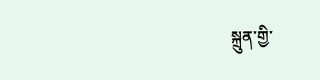སྐྲུན་གྱི་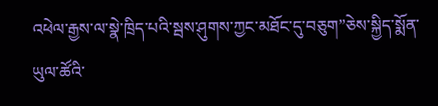འཕེལ་རྒྱས་ལ་སྣེ་ཁྲིད་པའི་སྦས་ཤུགས་ཀྱང་མཐོང་དུ་བཅུག”ཅེས་སྐྱིད་སྨོན་ཡུལ་ཚོའི་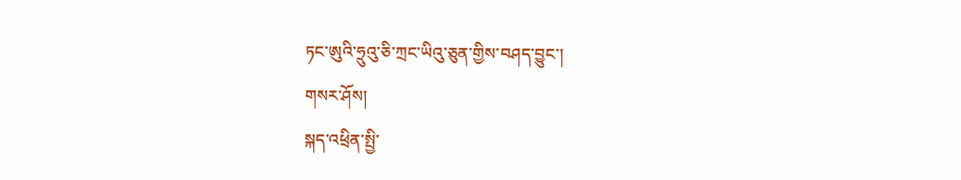ཏང་ཨུའི་ཧྲུའུ་ཅི་ཀྲང་ཡིའུ་ཅུན་གྱིས་བཤད་བྱུང་།
གསར་ཤོས།
སྐད་འཕྲིན་སྤྱི་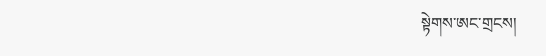སྟེགས་ཨང་གྲངས།